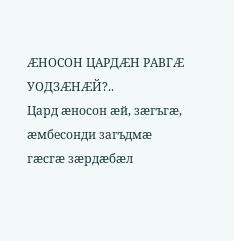ӔНОСОН ЦАРДӔН РАВГӔ УОДЗӔНӔЙ?..
Цард æносон æй, зæгъгæ, æмбесонди загъдмæ гæсгæ зæрдæбæл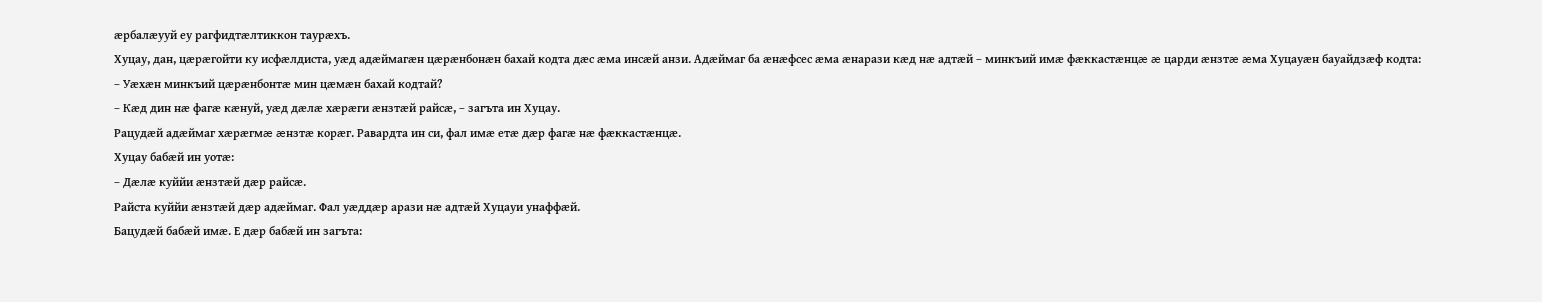æрбалæууй еу рагфидтæлтиккон таурæхъ.
Хуцау, дан, цæрæгойти ку исфæлдиста, уæд адæймагæн цæрæнбонæн бахай кодта дæс æма инсæй анзи. Адæймаг ба æнæфсес æма æнарази кæд нæ адтæй – минкъий имæ фæккастæнцæ æ царди æнзтæ æма Хуцауæн бауайдзæф кодта:
– Уæхæн минкъий цæрæнбонтæ мин цæмæн бахай кодтай?
– Кæд дин нæ фагæ кæнуй, уæд дæлæ хæрæги æнзтæй райсæ, – загъта ин Хуцау.
Рацудæй адæймаг хæрæгмæ æнзтæ корæг. Равардта ин си, фал имæ етæ дæр фагæ нæ фæккастæнцæ.
Хуцау бабæй ин уотæ:
– Дæлæ куййи æнзтæй дæр райсæ.
Райста куййи æнзтæй дæр адæймаг. Фал уæддæр арази нæ адтæй Хуцауи унаффæй.
Бацудæй бабæй имæ. Е дæр бабæй ин загъта: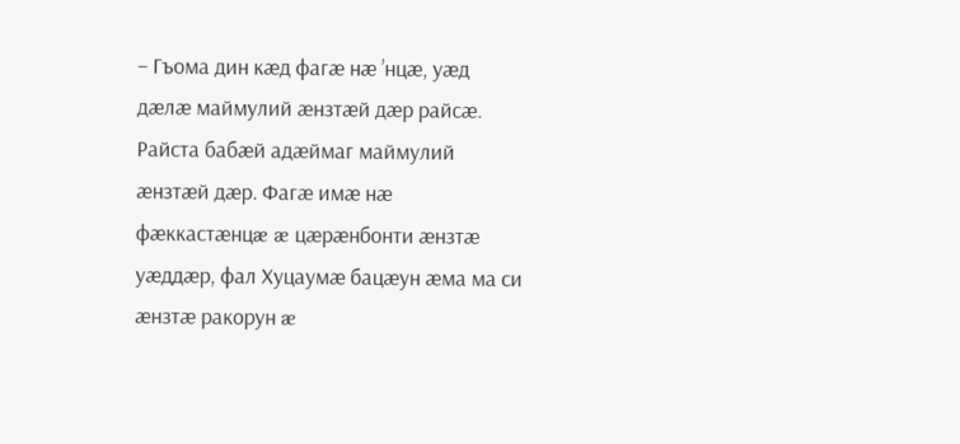– Гъома дин кæд фагæ нæ ’нцæ, уæд дæлæ маймулий æнзтæй дæр райсæ.
Райста бабæй адæймаг маймулий æнзтæй дæр. Фагæ имæ нæ фæккастæнцæ æ цæрæнбонти æнзтæ уæддæр, фал Хуцаумæ бацæун æма ма си æнзтæ ракорун æ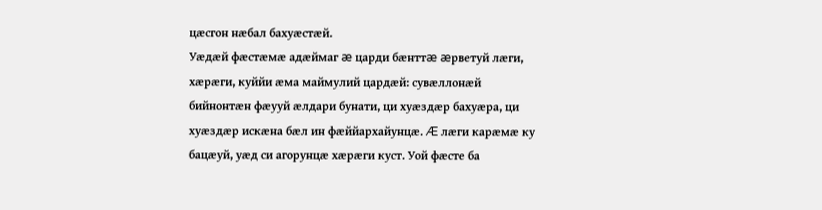цæсгон нæбал бахуæстæй.
Уæдæй фæстæмæ адæймаг æ царди бæнттæ æрветуй лæги, хæрæги, куййи æма маймулий цардæй: сувæллонæй бийнонтæн фæууй æлдари бунати, ци хуæздæр бахуæра, ци хуæздæр искæна бæл ин фæййархайунцæ. Æ лæги карæмæ ку бацæуй, уæд си агорунцæ хæрæги куст. Уой фæсте ба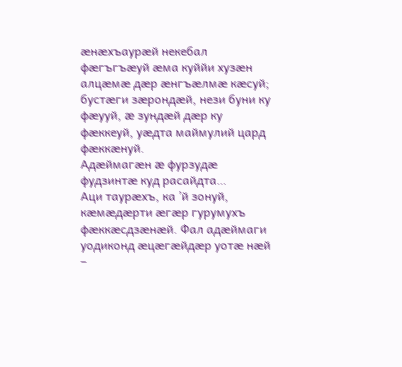æнæхъаурæй некебал фæгъгъæуй æма куййи хузæн алцæмæ дæр æнгъæлмæ кæсуй; бустæги зæрондæй, нези буни ку фæууй, æ зундæй дæр ку фæккеуй, уæдта маймулий цард фæккæнуй.
Адæймагæн æ фурзудæ фудзинтæ куд расайдта…
Аци таурæхъ, ка ’й зонуй, кæмæдæрти æгæр гурумухъ фæккæсдзæнæй. Фал адæймаги уодиконд æцæгæйдæр уотæ нæй –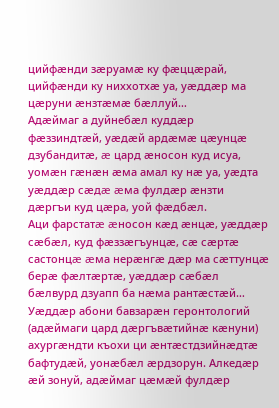цийфæнди зæруамæ ку фæццæрай, цийфæнди ку ниххотхæ уа, уæддæр ма цæруни æнзтæмæ бæллуй…
Адæймаг а дуйнебæл куддæр фæззиндтæй, уæдæй ардæмæ цæунцæ дзубандитæ, æ цард æносон куд исуа, уомæн гæнæн æма амал ку нæ уа, уæдта уæддæр сæдæ æма фулдæр æнзти дæргъи куд цæра, уой фæдбæл.
Аци фарстатæ æносон кæд æнцæ, уæддæр сæбæл, куд фæззæгъунцæ, сæ сæртæ састонцæ æма нерæнгæ дæр ма сæттунцæ берæ фæлтæртæ, уæддæр сæбæл бæлвурд дзуапп ба нæма рантæстæй… Уæддæр абони бавзарæн геронтологий (адæймаги цард дæргъвæтийнæ кæнуни) ахургæндти къохи ци æнтæстдзийнæдтæ бафтудæй, уонæбæл æрдзорун. Алкедæр æй зонуй, адæймаг цæмæй фулдæр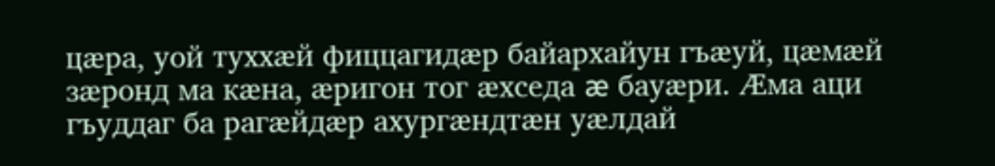цæра, уой туххæй фиццагидæр байархайун гъæуй, цæмæй зæронд ма кæна, æригон тог æхседа æ бауæри. Æма аци гъуддаг ба рагæйдæр ахургæндтæн уæлдай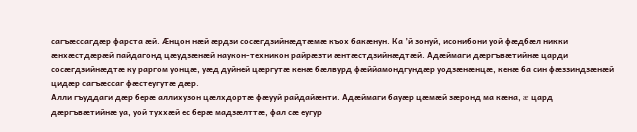сагъæссагдæр фарста æй. Æнцон нæй æрдзи сосæгдзийнæдтæмæ къох бакæнун. Ка ’й зонуй, исонибони уой фæдбæл никки æнхæстдæрæй пайдагонд цæудзæнæй наукон-техникон райрæзти æнтæстдзийнæдтæй. Адæймаги дæргъвæтийнæ царди сосæгдзийнæдтæ ку раргом уонцæ, уæд дуйней цæргутæ кенæ бæлвурд фæййамондгундæр уодзæнæнцæ, кенæ ба син фæззиндзæнæй цидæр сагъæссаг фæстеугутæ дæр.
Алли гъуддаги дæр берæ аллихузон цæлхдортæ фæууй райдайæнти. Адæймаги бауæр цæмæй зæронд ма кæна, æ цард дæргъвæтийнæ уа, уой туххæй ес берæ мадзæлттæ, фал сæ еугур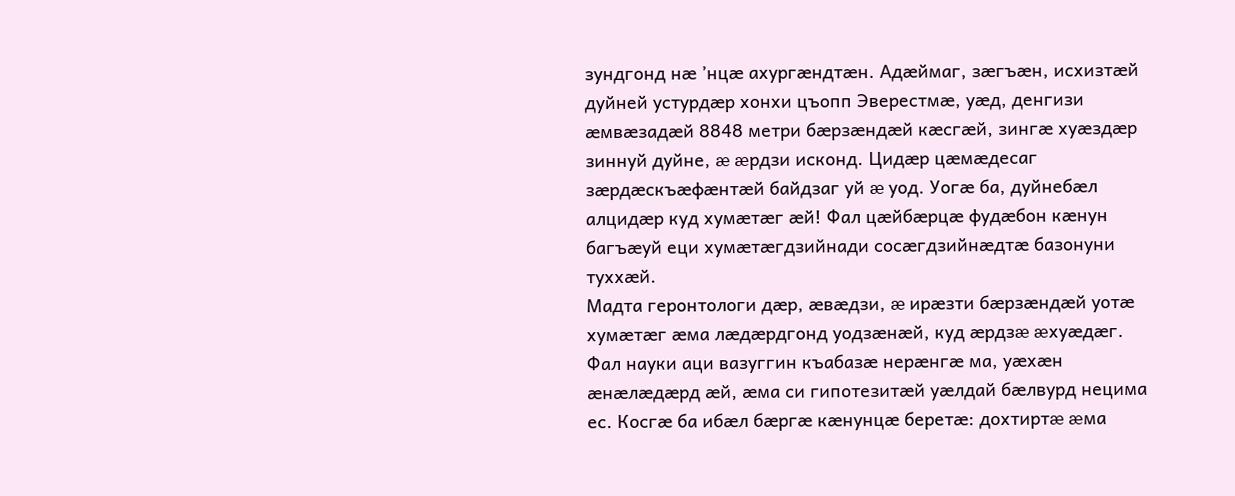зундгонд нæ ’нцæ ахургæндтæн. Адæймаг, зæгъæн, исхизтæй дуйней устурдæр хонхи цъопп Эверестмæ, уæд, денгизи æмвæзадæй 8848 метри бæрзæндæй кæсгæй, зингæ хуæздæр зиннуй дуйне, æ æрдзи исконд. Цидæр цæмæдесаг зæрдæскъæфæнтæй байдзаг уй æ уод. Уогæ ба, дуйнебæл алцидæр куд хумæтæг æй! Фал цæйбæрцæ фудæбон кæнун багъæуй еци хумæтæгдзийнади сосæгдзийнæдтæ базонуни туххæй.
Мадта геронтологи дæр, æвæдзи, æ ирæзти бæрзæндæй уотæ хумæтæг æма лæдæрдгонд уодзæнæй, куд æрдзæ æхуæдæг. Фал науки аци вазуггин къабазæ нерæнгæ ма, уæхæн æнæлæдæрд æй, æма си гипотезитæй уæлдай бæлвурд нецима ес. Косгæ ба ибæл бæргæ кæнунцæ беретæ: дохтиртæ æма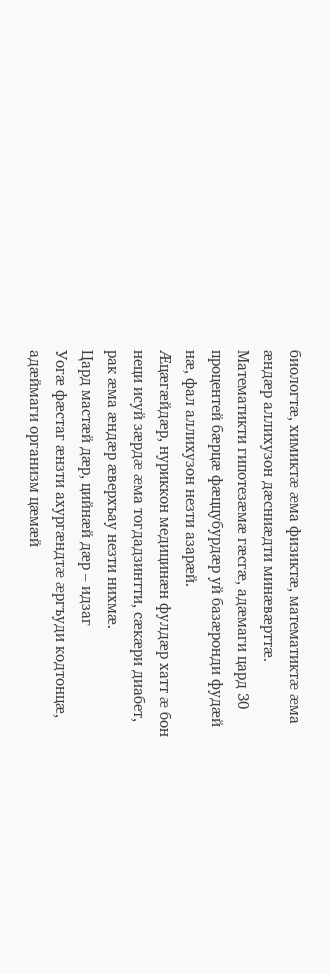биологтæ, химиктæ æма физиктæ, математиктæ æма æндæр аллихузон дæсниæдти минæвæрттæ.
Математикти гипотезæмæ гæсгæ, адæмаги цард 30 процентей бæрцæ фæццубурдæр уй базæронди фудæй нæ, фал аллихузон незти азарæй.
Æцæгæйдæр, нуриккон медицинæн фулдæр хатт æ бон неци исуй зæрдæ æма тогдадзинтти, сæкæри диабет, рак æма æндæр æверхъау незти нихмæ.
Цард мастæй дæр, цийнæй дæр – идзаг
Уогæ фæстаг æнзти ахургæндтæ æргъуди кодтонцæ, адæймаги организм цæмæй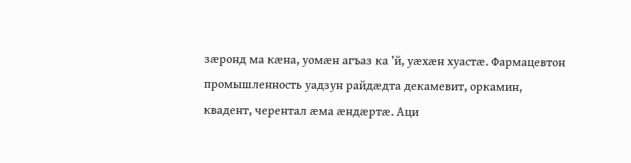зæронд ма кæна, уомæн агъаз ка ’й, уæхæн хуастæ. Фармацевтон промышленность уадзун райдæдта декамевит, оркамин, квадент, черентал æма æндæртæ. Аци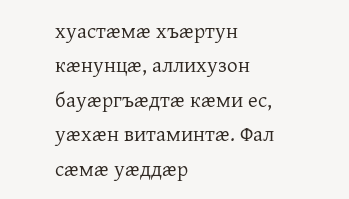хуастæмæ хъæртун кæнунцæ, аллихузон бауæргъæдтæ кæми ес, уæхæн витаминтæ. Фал сæмæ уæддæр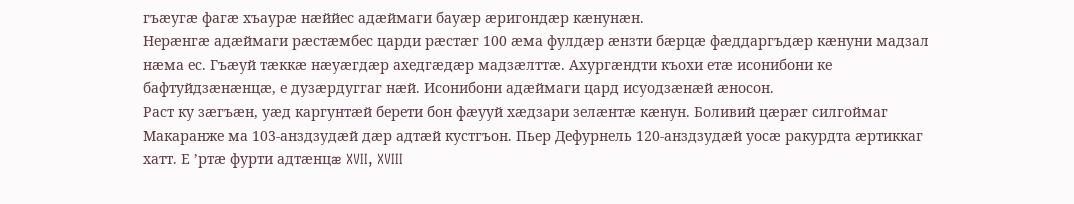гъæугæ фагæ хъаурæ нæййес адæймаги бауæр æригондæр кæнунæн.
Нерæнгæ адæймаги рæстæмбес царди рæстæг 100 æма фулдæр æнзти бæрцæ фæддаргъдæр кæнуни мадзал нæма ес. Гъæуй тæккæ нæуæгдæр ахедгæдæр мадзæлттæ. Ахургæндти къохи етæ исонибони ке бафтуйдзæнæнцæ, е дузæрдуггаг нæй. Исонибони адæймаги цард исуодзæнæй æносон.
Раст ку зæгъæн, уæд каргунтæй берети бон фæууй хæдзари зелæнтæ кæнун. Боливий цæрæг силгоймаг Макаранже ма 103-анздзудæй дæр адтæй кустгъон. Пьер Дефурнель 120-анздзудæй уосæ ракурдта æртиккаг хатт. Е ’ртæ фурти адтæнцæ XVII, XVIII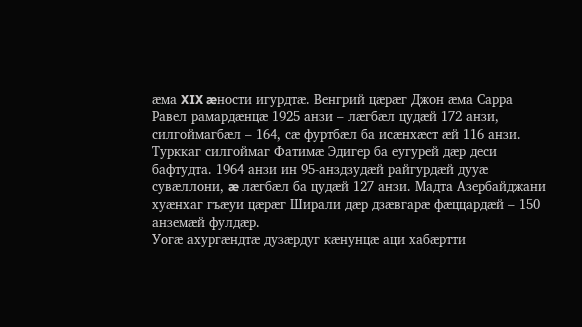æма XIX æности игурдтæ. Венгрий цæрæг Джон æма Сарра Равел рамардæнцæ 1925 анзи – лæгбæл цудæй 172 анзи, силгоймагбæл – 164, сæ фуртбæл ба исæнхæст æй 116 анзи.
Турккаг силгоймаг Фатимæ Эдигер ба еугурей дæр деси бафтудта. 1964 анзи ин 95-анздзудæй райгурдæй дууæ сувæллони, æ лæгбæл ба цудæй 127 анзи. Мадта Азербайджани хуæнхаг гъæуи цæрæг Ширали дæр дзæвгарæ фæццардæй – 150 анземæй фулдæр.
Уогæ ахургæндтæ дузæрдуг кæнунцæ аци хабæртти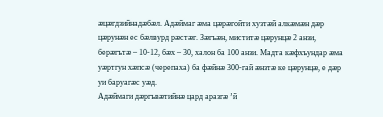æцæгдзийнадæбæл. Адæймаг æма цæрæгойти хузтæй алкæмæн дæр цæрунæн ес бæлвурд рæстæг. Зæгъæн, миститæ цæрунцæ 2 анзи, берæгътæ – 10-12, бæх – 30, халон ба 100 анзи. Мадта кæфхъундар æма уæртгун хæпсæ (черепаха) ба фæйнæ 300-гай æнзтæ ке цæрунцæ, е дæр уи баруагæс уæд.
Адæймаги дæргъвæтийнæ цард аразгæ ’й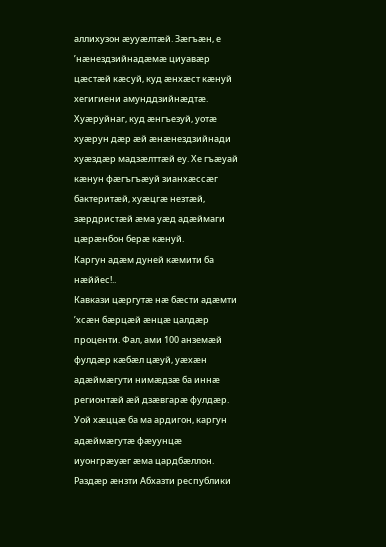аллихузон æууæлтæй. Зæгъæн, е ’нæнездзийнадæмæ циуавæр цæстæй кæсуй, куд æнхæст кæнуй хегигиени амунддзийнæдтæ. Хуæруйнаг, куд æнгъезуй, уотæ хуæрун дæр æй æнæнездзийнади хуæздæр мадзæлттæй еу. Хе гъæуай кæнун фæгъгъæуй зианхæссæг бактеритæй, хуæцгæ незтæй, зæрдристæй æма уæд адæймаги цæрæнбон берæ кæнуй.
Каргун адæм дуней кæмити ба нæййес!..
Кавкази цæргутæ нæ бæсти адæмти ’хсæн бæрцæй æнцæ цалдæр проценти. Фал, ами 100 анземæй фулдæр кæбæл цæуй, уæхæн адæймæгути нимæдзæ ба иннæ регионтæй æй дзæвгарæ фулдæр. Уой хæццæ ба ма ардигон, каргун адæймæгутæ фæуунцæ иуонгрæуæг æма цардбæллон. Раздæр æнзти Абхазти республики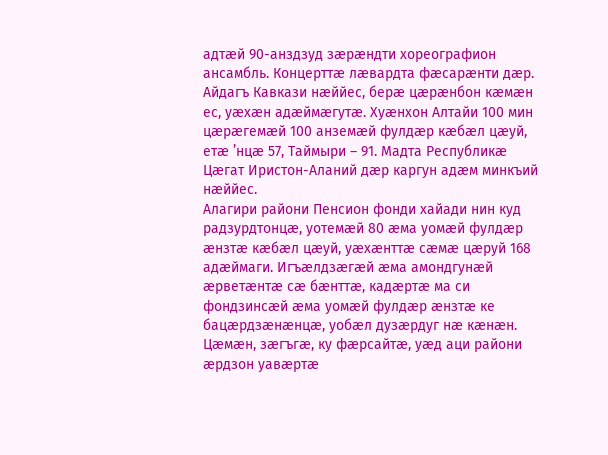адтæй 90-анздзуд зæрæндти хореографион ансамбль. Концерттæ лæвардта фæсарæнти дæр.
Айдагъ Кавкази нæййес, берæ цæрæнбон кæмæн ес, уæхæн адæймæгутæ. Хуæнхон Алтайи 100 мин цæрæгемæй 100 анземæй фулдæр кæбæл цæуй, етæ ’нцæ 57, Таймыри – 91. Мадта Республикæ Цæгат Иристон-Аланий дæр каргун адæм минкъий нæййес.
Алагири райони Пенсион фонди хайади нин куд радзурдтонцæ, уотемæй 80 æма уомæй фулдæр æнзтæ кæбæл цæуй, уæхæнттæ сæмæ цæруй 168 адæймаги. Игъæлдзæгæй æма амондгунæй æрветæнтæ сæ бæнттæ, кадæртæ ма си фондзинсæй æма уомæй фулдæр æнзтæ ке бацæрдзæнæнцæ, уобæл дузæрдуг нæ кæнæн. Цæмæн, зæгъгæ, ку фæрсайтæ, уæд аци райони æрдзон уавæртæ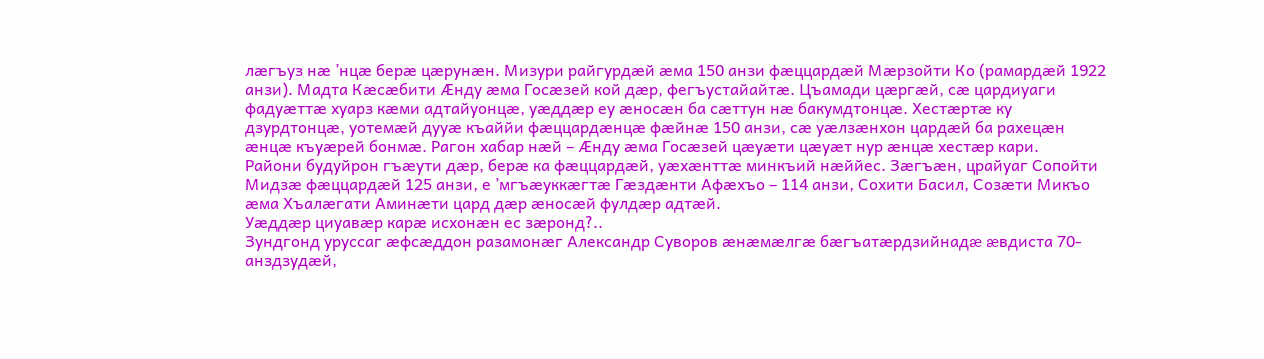лæгъуз нæ ’нцæ берæ цæрунæн. Мизури райгурдæй æма 150 анзи фæццардæй Мæрзойти Ко (рамардæй 1922 анзи). Мадта Кæсæбити Æнду æма Госæзей кой дæр, фегъустайайтæ. Цъамади цæргæй, сæ цардиуаги фадуæттæ хуарз кæми адтайуонцæ, уæддæр еу æносæн ба сæттун нæ бакумдтонцæ. Хестæртæ ку дзурдтонцæ, уотемæй дууæ къаййи фæццардæнцæ фæйнæ 150 анзи, сæ уæлзæнхон цардæй ба рахецæн æнцæ къуæрей бонмæ. Рагон хабар нæй – Æнду æма Госæзей цæуæти цæуæт нур æнцæ хестæр кари.
Райони будуйрон гъæути дæр, берæ ка фæццардæй, уæхæнттæ минкъий нæййес. Зæгъæн, црайуаг Сопойти Мидзæ фæццардæй 125 анзи, е ’мгъæуккæгтæ Гæздæнти Афæхъо – 114 анзи, Сохити Басил, Созæти Микъо æма Хъалæгати Аминæти цард дæр æносæй фулдæр адтæй.
Уæддæр циуавæр карæ исхонæн ес зæронд?..
Зундгонд уруссаг æфсæддон разамонæг Александр Суворов æнæмæлгæ бæгъатæрдзийнадæ æвдиста 70-анздзудæй,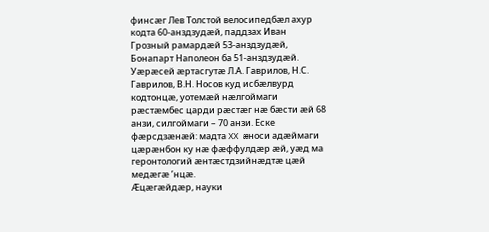финсæг Лев Толстой велосипедбæл ахур кодта 60-анздзудæй, паддзах Иван Грозный рамардæй 53-анздзудæй, Бонапарт Наполеон ба 51-анздзудæй.
Уæрæсей æртасгутæ Л.А. Гаврилов, Н.С. Гаврилов, В.Н. Носов куд исбæлвурд кодтонцæ, уотемæй нæлгоймаги рæстæмбес царди рæстæг нæ бæсти æй 68 анзи, силгоймаги – 70 анзи. Еске фæрсдзæнæй: мадта XX æноси адæймаги цæрæнбон ку нæ фæффулдæр æй, уæд ма геронтологий æнтæстдзийнæдтæ цæй медæгæ ’нцæ.
Æцæгæйдæр, науки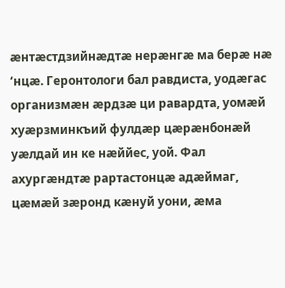æнтæстдзийнæдтæ нерæнгæ ма берæ нæ ‘нцæ. Геронтологи бал равдиста, уодæгас организмæн æрдзæ ци равардта, уомæй хуæрзминкъий фулдæр цæрæнбонæй уæлдай ин ке нæййес, уой. Фал ахургæндтæ рартастонцæ адæймаг, цæмæй зæронд кæнуй уони, æма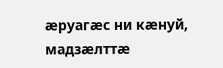æруагæс ни кæнуй, мадзæлттæ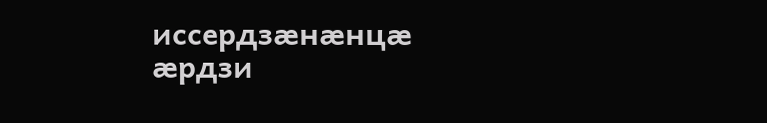иссердзæнæнцæ æрдзи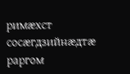римæхст сосæгдзийнæдтæ раргом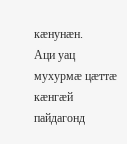кæнунæн.
Аци уац мухурмæ цæттæ кæнгæй пайдагонд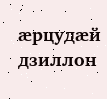æрцудæй дзиллон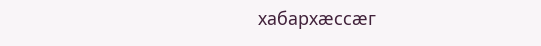хабархæссæг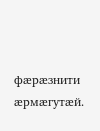фæрæзнити æрмæгутæй.